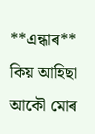**এন্ধাৰ**
কিয় আহিছা আকৌ মোৰ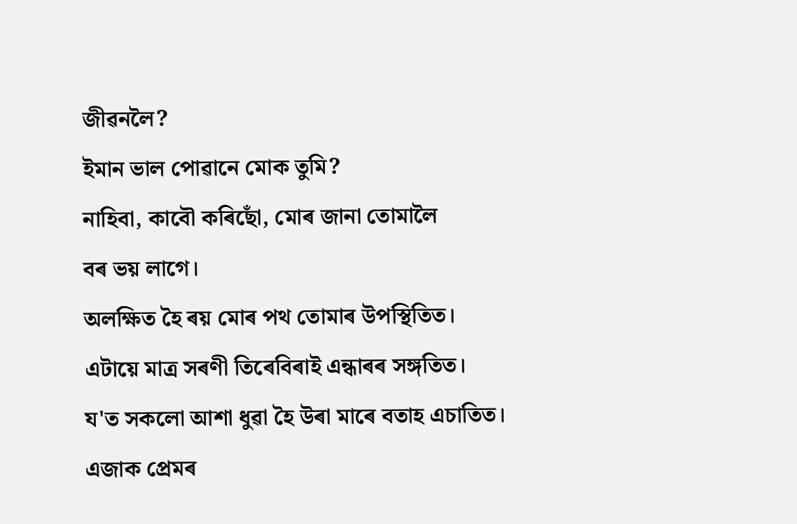জীৱনলৈ?
ইমান ভাল পোৱানে মোক তুমি?
নাহিবা, কাবৌ কৰিছোঁ, মোৰ জানা তোমালৈ
বৰ ভয় লাগে।
অলক্ষিত হৈ ৰয় মোৰ পথ তোমাৰ উপস্থিতিত।
এটায়ে মাত্ৰ সৰণী তিৰেবিৰাই এন্ধাৰৰ সঙ্গতিত।
য'ত সকলো আশা ধুৱা হৈ উৰা মাৰে বতাহ এচাতিত।
এজাক প্ৰেমৰ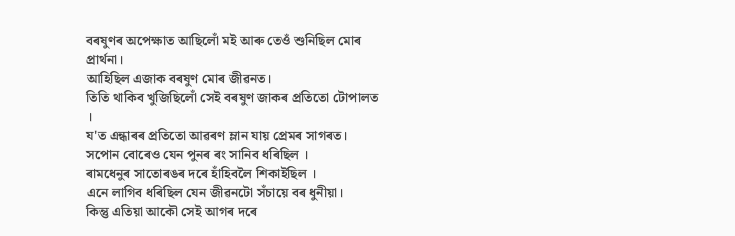বৰষুণৰ অপেক্ষাত আছিলোঁ মই আৰু তেওঁ শুনিছিল মোৰ প্ৰাৰ্থনা।
আহিছিল এজাক বৰষুণ মোৰ জীৱনত।
তিতি থাকিব খুজিছিলোঁ সেই বৰষুণ জাকৰ প্ৰতিতো টোপালত ।
য'ত এন্ধাৰৰ প্ৰতিতো আৱৰণ ম্লান যায় প্ৰেমৰ সাগৰত।
সপোন বোৰেও যেন পুনৰ ৰং সানিব ধৰিছিল ।
ৰামধেনুৰ সাতোৰঙৰ দৰে হাঁহিবলৈ শিকাইছিল ।
এনে লাগিব ধৰিছিল যেন জীৱনটো সঁচায়ে বৰ ধুনীয়া।
কিন্তু এতিয়া আকৌ সেই আগৰ দৰে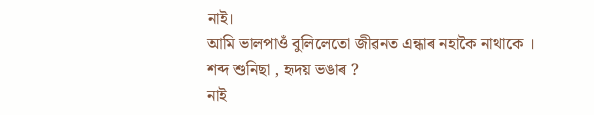নাই।
আমি ভালপাওঁ বুলিলেতো জীৱনত এন্ধাৰ নহাকৈ নাথাকে ।
শব্দ শুনিছা , হৃদয় ভঙাৰ ?
নাই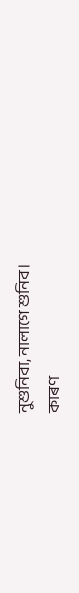নুশুনিবা, নালাগে শুনিব।
কাৰণ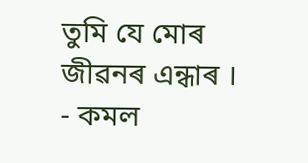তুমি যে মোৰ জীৱনৰ এন্ধাৰ ।
- কমল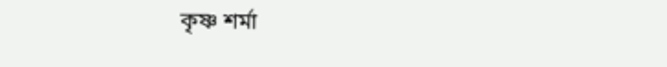কৃষ্ণ শৰ্মা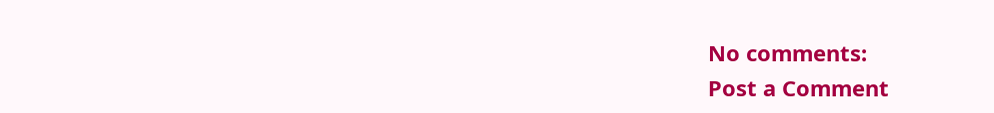No comments:
Post a Comment